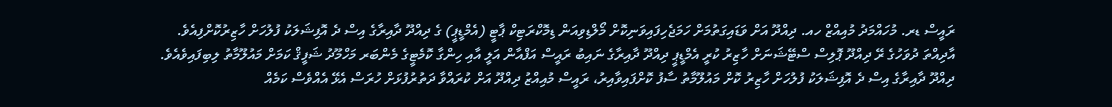ރައީސް ޑރ. މުހައްމަދު މުއިއްޒް ހއ. ދިއްދޫ އަށް ވަޑައިގަތުމަށް ހަމަޖެހިފައިވަނިކޮށް މޯލްޑިވިއަން ޑިމޮކްރަޓިކް ޕާޓީ (އެމްޑީޕީ) ގެ ދިއްދޫ ދާއިރާގެ އިސް ދެ އޮފިޝަލަކު ފުލުހަށް ހާޒިރުކޮށްފިއެވެ.
އާދިއްތަ ދުވަހުގެ ރޭ ދިއްދޫ ޕޮލިސް ސްޓޭޝަނަށް ހާޒިރު ކުރީ އެމްޑީޕީ ދިއްދޫ ދާއިރާގެ ނައިބު ރައީސް އަފްއާން އަލީ އާއި ހިންގާ ކޮމެޓީގެ މެންބަރ މަހްމޫދު ޝަފީޤް ކަމަށް މައުލޫމާތު ލިބިފައިވެއެވެ.
ދިއްދޫ ދާއިރާގެ އިސް ދެ އޮފިޝަލަކު ފުލުހަށް ހާޒިރު ކޮށް މައުލޫމާތު ސާފު ކޮށްފައިވާއިރު، ރައީސް މުއިއްޒު ދިއްދޫ އަށް ކުރައްވާ ދަތުރުފުޅަށް ހުރަސް އެޅޭ އެއްވެސް ކަމެއް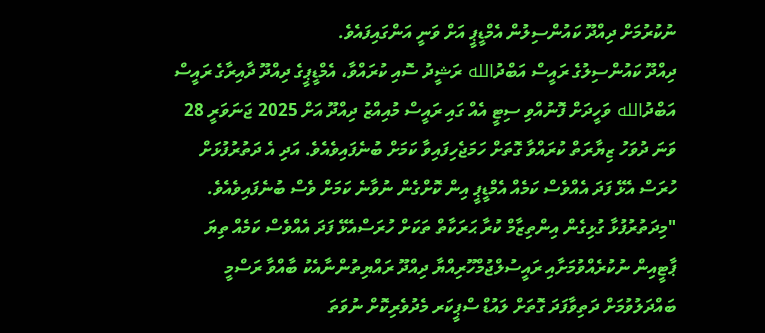ނުކުރުމަށް ދިއްދޫ ކައުންސިލުން އެމްޑީޕީ އަށް ވަނީ އަންގައިފައެވެ.
ދިއްދޫ ކައުންސިލުގެ ރައީސް އަބްދުالله ރަޝީދު ސޮއި ކުރައްވާ، އެމްޑީޕީގެ ދިއްދޫ ދާއިރާގެ ރައީސް އަބްދުالله ވަހީދަށް ފޮނުއްވި ސިޓީ އެއް ގައި ރައީސް މުއިއްޒު ދިއްދޫ އަށް 2025 ޖަނަވަރީ 28 ވަނަ ދުވަހު ޒިޔާރަތް ކުރައްވާ ގޮތަށް ހަމަޖެހިފައިވާ ކަމަށް ބުނެފައިވެއެވެ. އަދި އެ ދަތުރުފުޅަށް ހުރަސް އެޅޭ ފަދަ އެއްވެސް ކަމެއް އެމްޑީޕީ އިން ކޮށްގެން ނުވާނެ ކަމަށް ވެސް ބުނެފައިވެއެވެ.
"މިދަތުރުފުޅާ ގުޅިގެން އިންތިޒާމް ކުރާ ޙަރަކާތް ތަކަށް ހުރަސްއެޅޭ ފަދަ އެއްވެސް ކަމެއް ތިޔަ ޕާޓީއިން ނުކުރެއްވުމަށާއި ރައީސުލްޖުމްހޫރިއްޔާ ދިއްދޫ ރައްޔިތުންނާއެކު ބާއްވާ ރަސްމީ ބައްދަލުވުމަށް ދަތިވާފަދަ ގޮތަށް ލައުޑް ސްޕީކަރ މެދުވެރިކޮށް ނުވަތަ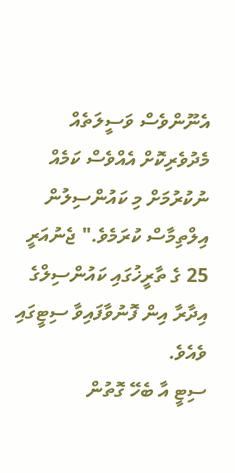އެނޫންވެސް ވަސީލަތެއް މެދުވެރިކޮށް އެއްވެސް ކަމެއް ނުކުރުމަށް މި ކައުންސިލުން އިލްތިމާސް ކުރަމެވެ." ޖެނުއަރީ 25 ގެ ތާރީޚުގައި ކައުންސިލްގެ އިދާރާ އިން ފޮނުވާފައިވާ ސިޓީގައި ވެއެވެ.
ސިޓީ އާ ބެހޭ ގޮތުން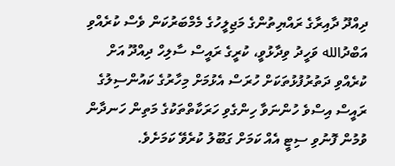ދިއްދޫ ދާއިރާގެ ރައްޔިތުންގެ މަޖިލީހުގެ މެމްބަރުކަން ވެސް ކުރެއްވި އަބްދުالله ވަހީދު ވިދާޅުވީ، ކުރީގެ ރައީސް ސާލިހް ދިއްދޫ އަށް ކުރެއްވި ދަތުރުފުޅުތަކަށް ހުރަސް އެޅުމަށް މިހާރުގެ ކައުންސިލުގެ ރައީސް އިސްވެ ހުންނަވާ ހިންގެވި ހަރަކާތްތަކުގެ މަތިން ހަނދާން ވުމުން ފޮނުވި ސިޓީ އެއް ކަމަށް ގަބޫލު ކުރެވޭ ކަމަށެވެ.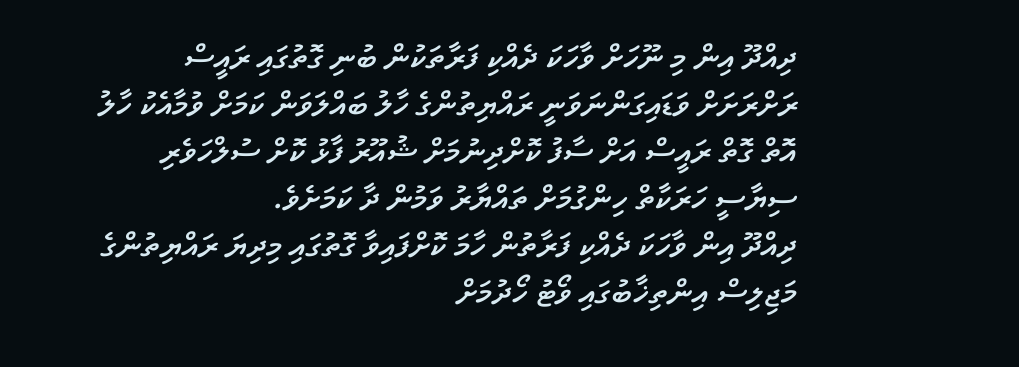ދިއްދޫ އިން މި ނޫހަށް ވާހަކަ ދެއްކި ފަރާތަކުން ބުނި ގޮތުގައި ރައީސް ރަށްރަށަށް ވަޑައިގަންނަވަނީ ރައްޔިތުންގެ ހާލު ބައްލަވަން ކަމަށް ވުމާއެކު ހާލު އޮތް ގޮތް ރައީސް އަށް ސާފު ކޮށްދިނުމަށް ޝުއޫރު ފާޅު ކޮށް ސުލްހަވެރި ސިޔާސީ ހަރަކާތް ހިންގުމަށް ތައްޔާރު ވަމުން ދާ ކަމަށެވެ.
ދިއްދޫ އިން ވާހަކަ ދެއްކި ފަރާތުން ހާމަ ކޮށްފައިވާ ގޮތުގައި މިދިޔަ ރައްޔިތުންގެ މަޖިލިސް އިންތިޚާބުގައި ވޯޓު ހޯދުމަށް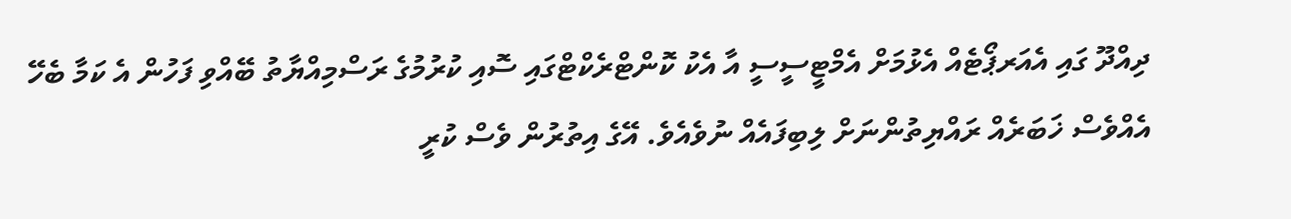ދިއްދޫ ގައި އެއަރޕޯޓެއް އެޅުމަށް އެމްޓީސީސީ އާ އެކު ކޮންޓްރެކްޓްގައި ސޮއި ކުރުމުގެ ރަސްމިއްޔާތު ބޭއްވި ފަހުން އެ ކަމާ ބެހޭ އެއްވެސް ޚަބަރެއް ރައްޔިތުންނަށް ލިބިފައެއް ނުވެއެވެ. އޭގެ އިތުރުން ވެސް ކުރީ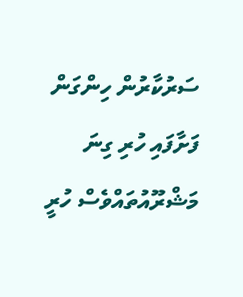ސަރުކާރުން ހިންގަން ފަށާފައި ހުރި ގިނަ މަޝްރޫއުތައްވެސް ހުރީ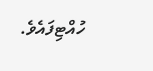ހުއްޓިފައެވެ.